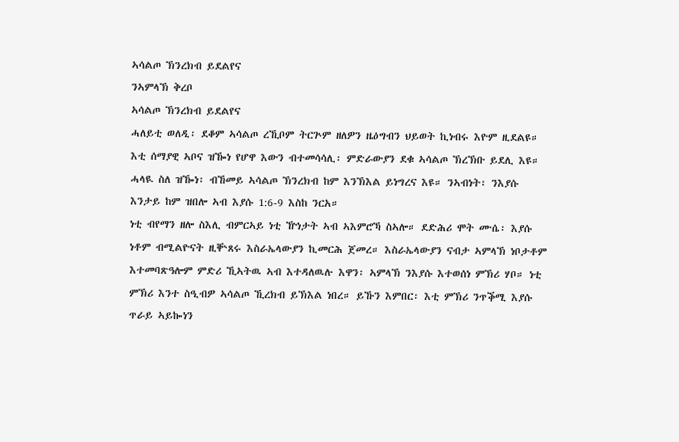ኣሳልጦ ኽንረክብ ይደልየና
ንኣምላኽ ቅረቦ
ኣሳልጦ ኽንረክብ ይደልየና
ሓለይቲ ወለዲ፡ ደቆም ኣሳልጦ ረኺቦም ትርጕም ዘለዎን ዜዕግብን ህይወት ኪነብሩ እዮም ዚደልዩ። እቲ ሰማያዊ ኣቦና ዝዀነ የሆዋ እውን ብተመሳሳሊ፡ ምድራውያን ደቁ ኣሳልጦ ኽረኽቡ ይደሊ እዩ። ሓላዪ ስለ ዝዀነ፡ ብኸመይ ኣሳልጦ ኽንረክብ ከም እንኽእል ይነግረና እዩ። ንኣብነት፡ ንእያሱ እንታይ ከም ዝበሎ ኣብ እያሱ 1:6-9 እስከ ንርአ።
ነቲ ብየማን ዘሎ ስእሊ ብምርኣይ ነቲ ዅነታት ኣብ ኣእምሮኻ ስኣሎ። ደድሕሪ ሞት ሙሴ፡ እያሱ ነቶም ብሚልዮናት ዚቝጸሩ እስራኤላውያን ኪመርሕ ጀመረ። እስራኤላውያን ናብታ ኣምላኽ ነቦታቶም እተመባጽዓሎም ምድሪ ኺኣትዉ ኣብ እተዳለዉሉ እዋን፡ ኣምላኽ ንእያሱ እተወሰነ ምኽሪ ሃቦ። ነቲ ምኽሪ እንተ ስዒብዎ ኣሳልጦ ኺረክብ ይኽእል ነበረ። ይኹን እምበር፡ እቲ ምኽሪ ንጥቕሚ እያሱ ጥራይ ኣይኰነን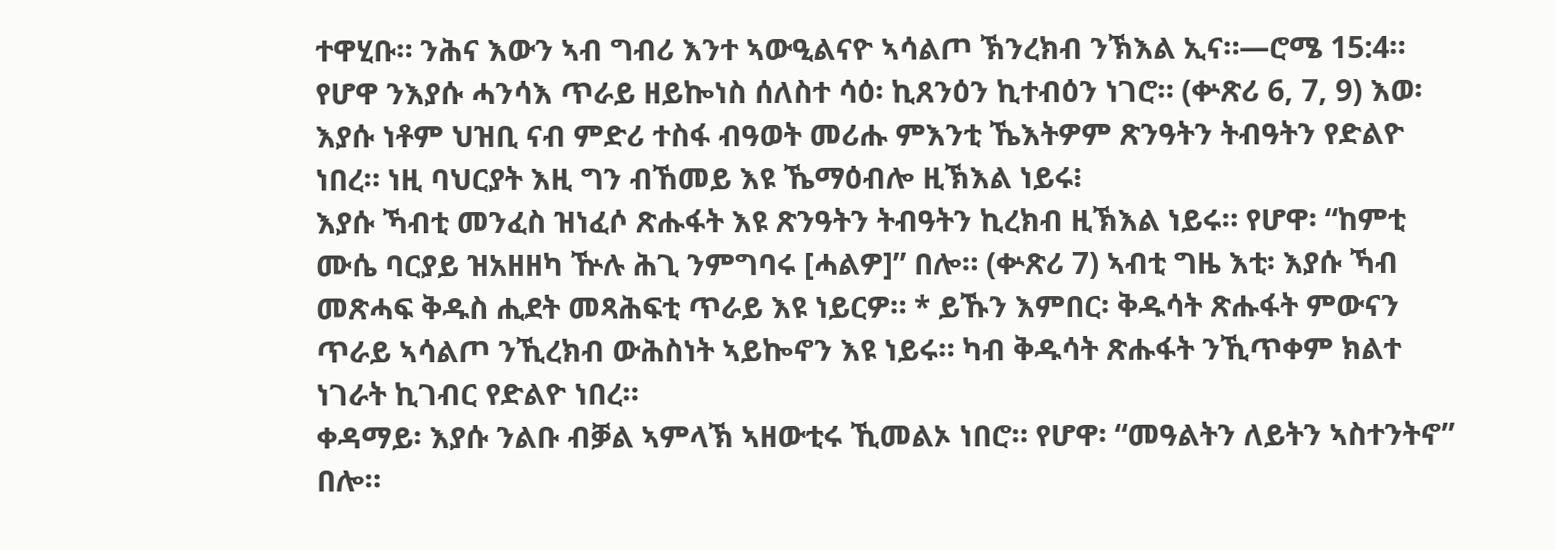ተዋሂቡ። ንሕና እውን ኣብ ግብሪ እንተ ኣውዒልናዮ ኣሳልጦ ኽንረክብ ንኽእል ኢና።—ሮሜ 15:4።
የሆዋ ንእያሱ ሓንሳእ ጥራይ ዘይኰነስ ሰለስተ ሳዕ፡ ኪጸንዕን ኪተብዕን ነገሮ። (ቍጽሪ 6, 7, 9) እወ፡ እያሱ ነቶም ህዝቢ ናብ ምድሪ ተስፋ ብዓወት መሪሑ ምእንቲ ኼእትዎም ጽንዓትን ትብዓትን የድልዮ ነበረ። ነዚ ባህርያት እዚ ግን ብኸመይ እዩ ኼማዕብሎ ዚኽእል ነይሩ፧
እያሱ ኻብቲ መንፈስ ዝነፈሶ ጽሑፋት እዩ ጽንዓትን ትብዓትን ኪረክብ ዚኽእል ነይሩ። የሆዋ፡ “ከምቲ ሙሴ ባርያይ ዝአዘዘካ ዅሉ ሕጊ ንምግባሩ [ሓልዎ]” በሎ። (ቍጽሪ 7) ኣብቲ ግዜ እቲ፡ እያሱ ኻብ መጽሓፍ ቅዱስ ሒደት መጻሕፍቲ ጥራይ እዩ ነይርዎ። * ይኹን እምበር፡ ቅዱሳት ጽሑፋት ምውናን ጥራይ ኣሳልጦ ንኺረክብ ውሕስነት ኣይኰኖን እዩ ነይሩ። ካብ ቅዱሳት ጽሑፋት ንኺጥቀም ክልተ ነገራት ኪገብር የድልዮ ነበረ።
ቀዳማይ፡ እያሱ ንልቡ ብቓል ኣምላኽ ኣዘውቲሩ ኺመልኦ ነበሮ። የሆዋ፡ “መዓልትን ለይትን ኣስተንትኖ” በሎ።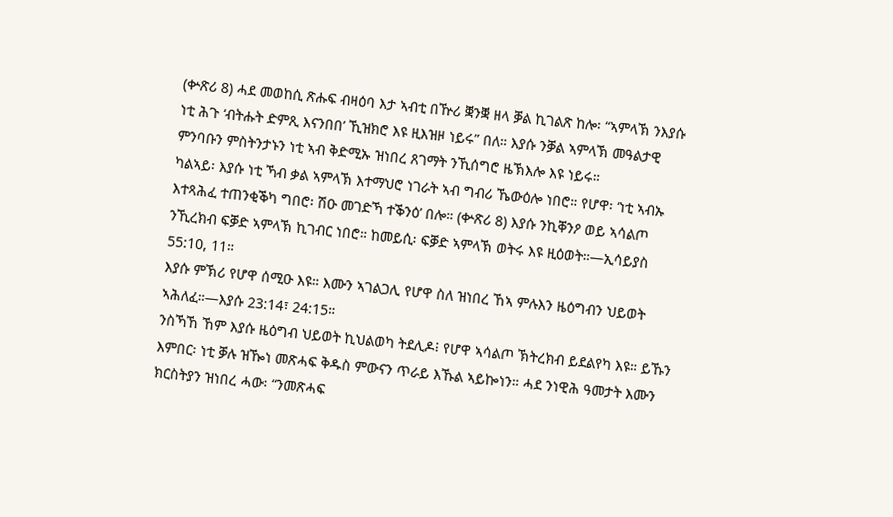(ቍጽሪ 8) ሓደ መወከሲ ጽሑፍ ብዛዕባ እታ ኣብቲ በዅሪ ቛንቛ ዘላ ቓል ኪገልጽ ከሎ፡ “ኣምላኽ ንእያሱ ነቲ ሕጉ ‘ብትሑት ድምጺ እናንበበ’ ኺዝክሮ እዩ ዚእዝዞ ነይሩ” በለ። እያሱ ንቓል ኣምላኽ መዓልታዊ ምንባቡን ምስትንታኑን ነቲ ኣብ ቅድሚኡ ዝነበረ ጸገማት ንኺሰግሮ ዜኽእሎ እዩ ነይሩ።
ካልኣይ፡ እያሱ ነቲ ኻብ ቃል ኣምላኽ እተማህሮ ነገራት ኣብ ግብሪ ኼውዕሎ ነበሮ። የሆዋ፡ ‘ነቲ ኣብኡ እተጻሕፈ ተጠንቂቕካ ግበሮ፡ ሽዑ መገድኻ ተቕንዕ’ በሎ። (ቍጽሪ 8) እያሱ ንኪቐንዖ ወይ ኣሳልጦ ንኺረክብ ፍቓድ ኣምላኽ ኪገብር ነበሮ። ከመይሲ፡ ፍቓድ ኣምላኽ ወትሩ እዩ ዚዕወት።—ኢሳይያስ 55:10, 11።
እያሱ ምኽሪ የሆዋ ሰሚዑ እዩ። እሙን ኣገልጋሊ የሆዋ ስለ ዝነበረ ኸኣ ምሉእን ዜዕግብን ህይወት ኣሕለፈ።—እያሱ 23:14፣ 24:15።
ንስኻኸ ኸም እያሱ ዜዕግብ ህይወት ኪህልወካ ትደሊዶ፧ የሆዋ ኣሳልጦ ኽትረክብ ይደልየካ እዩ። ይኹን እምበር፡ ነቲ ቓሉ ዝዀነ መጽሓፍ ቅዱስ ምውናን ጥራይ እኹል ኣይኰነን። ሓደ ንነዊሕ ዓመታት እሙን ክርስትያን ዝነበረ ሓው፡ “ንመጽሓፍ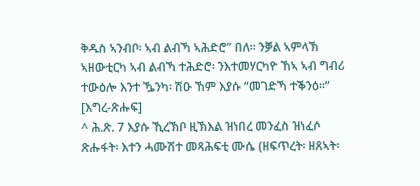ቅዱስ ኣንብቦ፡ ኣብ ልብኻ ኣሕድሮ” በለ። ንቓል ኣምላኽ ኣዘውቲርካ ኣብ ልብኻ ተሕድሮ፡ ንእተመሃርካዮ ኸኣ ኣብ ግብሪ ተውዕሎ እንተ ዄንካ፡ ሽዑ ኸም እያሱ “መገድኻ ተቕንዕ።”
[እግረ-ጽሑፍ]
^ ሕ.ጽ. 7 እያሱ ኺረኽቦ ዚኽእል ዝነበረ መንፈስ ዝነፈሶ ጽሑፋት፡ እተን ሓሙሽተ መጻሕፍቲ ሙሴ (ዘፍጥረት፡ ዘጸኣት፡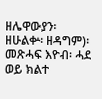ዘሌዋውያን፡ ዘሁልቍ፡ ዘዳግም)፡ መጽሓፍ እዮብ፡ ሓደ ወይ ክልተ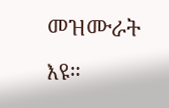መዝሙራት እዩ።